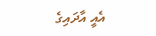އެއީ އާދައިގެ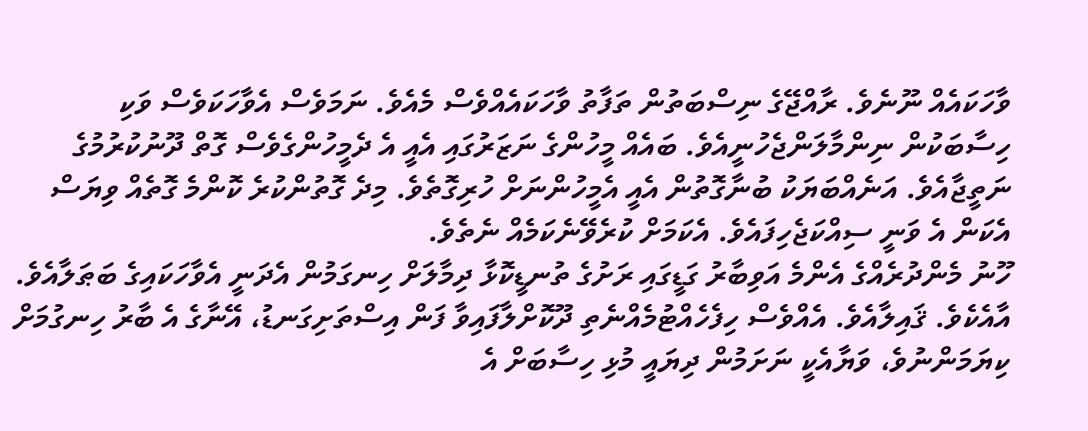ވާހަކައެއް ނޫނެވެ. ރާއްޖޭގެ ނިސްބަތުން ތަފާތު ވާހަކައެއްވެސް މެއެވެ. ނަމަވެސް އެވާހަކަވެސް ވަކި ހިސާބަކުން ނިންމާލަންޖެހުނީއެވެ. ބައެއް މީހުންގެ ނަޒަރުގައި އެއީ އެ ދެމީހުންގެވެސް ގޮތް ދޫނުކުރުމުގެ ނަތީޖާއެވެ. އަނެއްބަޔަކު ބުނާގޮތުން އެއީ އެމީހުންނަށް ހުރިގޮތެވެ. މިދެ ގޮތުންކުރެ ކޮންމެ ގޮތެއް ވިޔަސް އެކަން އެ ވަނީ ސިއްކަޖެހިފައެވެ. އެކަމަށް ކުރެވޭނެކަމެއް ނެތެވެ.
ހޫނު މެންދުރެއްގެ އެންމެ އަވިބާރު ގަޑީގައި ރަށުގެ ތުނޑީކޮޅާ ދިމާލަށް ހިނގަމުން އެދަނީ އެވާހަކައިގެ ބަޠަލާއެވެ. އާއެކެވެ. ޤައިލާއެވެ. އެއްވެސް ހިފެހެއްޓުމެއްނެތި ދޫކޮށްލާފައިވާ ފަން އިސްތަށިގަނޑު، އޭނާގެ އެ ބާރު ހިނގުމަށް ކިޔަމަންނުވެ، ވަޔާއެކީ ނަށަމުން ދިޔައީ މުޅި ހިސާބަށް އެ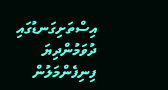އިސްތަށިގަނޑުގައި ދުވަމުންދިޔަ ފިނިފެންމަލުން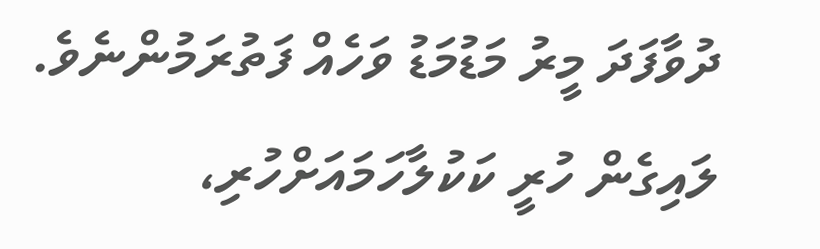ދުވާފަދަ މީރު މަޑުމަޑު ވަހެއް ފަތުރަމުންނެވެ. ލައިގެން ހުރީ ކަކުލާހަމައަށްހުރި،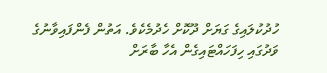ހުދުކުލައިގެ ގަޔަށް ދޫކޮށް ހެދުމެކެވެ. އަތުން ފެންފައިވާނުގެ ވަދުގައި ހިފަހައްޓައިގެން އެހާ ބާރަށް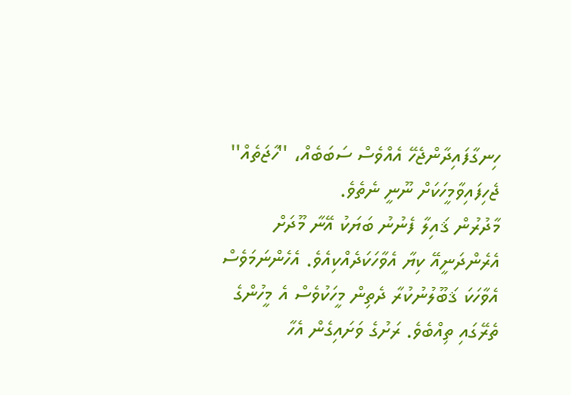ހިނގާފައިދާންޖެހޭ އެއްވެސް ސަބަބެއް، ''ހާޖަތެއް'' ޖެހިފައިވާމީހަކަށް ނޫނީ ނެތެވެ.
މާދުރުން ޤައިލާ ފެނުނު ބަޔަކު އޭނާ މޫދަށް އެރެންދަނީއޭ ކިޔާ އެވާހަކަދެއްކިއެވެ. އެހެންނަމަވެސް އެވާހަކަ ޤަބޫލުނުކުރާ ދެތިން މީހަކުވެސް އެ މީހުންގެ ތެރޭގައި ތިއްބެވެ. ރަށުގެ ވަށައިގެން އެހާ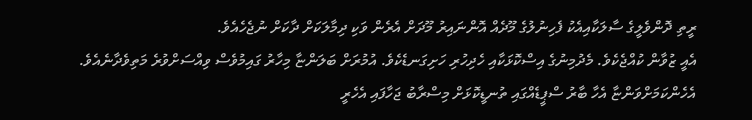ރީތި ދޮންވެލީގެ ސާލަކާއިއެކު ފެހިނުލުގެ މޫދެއް އޮންނައިރު މޫދަށް އެރެން ވަކި ދިމާލަކަށް ދާކަށް ނުޖެހެއެވެ.
އެއީ ޒުވާން ކުއްޖެކެވެ. މެދުމިނުގެ އިސްކޮޅަކާއި ހެދިހުރި ހަށިގަނޑެކެވެ. އުމުރަށް ބަލަންޏާ މިހާރު ގައިމުވެސް ވިއްސަށްވުރެ މަތިވެދާނެއެވެ. އެހެންކަމަށްވަންޏާ އެހާ ބާރު ސްޕީޑެއްގައި ތުނޑީކޮޅަށް މިސްރާބު ޖަހާފައި އެހެރީ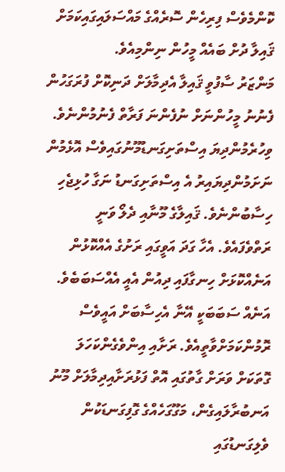ކޮންމެވެސް ފިރިހެން ސޮރެއްގެ މައްސަލައިގައިކަމަށް ޤައިލާ ދުށް ބައެއް މީހުން ނިންމިއެވެ.
މަންޒަރު ސާފުވީ ޤައިލާ އެދިމާލަށް ދަނިކޮށް ފުރަގަހުން ފެނުނު މީހުންނަށް ނުފެންނަ ފަރާތް ފެނުމުންނެވެ. ވިހުރެމުންދިޔަ އިސްތަށިގަނޑުމޫނުގައިވެސް އޮޅެމުން ނަށަމުންދިޔައިރު އެ އިސްތަށިގަނޑު ނަގާ ހުޅިޖެހި ހިސާބުންނެވެ. ޤައިލާގެ މޫނާއި ދެލޯ ވަނީ ރަތްވެފައެވެ. އެހާ ގަދަ އަވީގައި ރަށުގެ އެއްކޮޅުން އަނެއްކޮޅަށް ހިނގާފައި ދިއުން އެއީ އެއްސަބަބެވެ. އަނެއް ސަބަބަކީ އޭނާ އެހިސާބަށް އައީވެސް ރޮމުންކަމަށްވާތީއެވެ. ރަށާއި އިންވެގެންކަހަލަ ގޮތަކަށް ވަރަށް ގާތުގައި އޮތް ފަޅުރަށާއިދިމާލަށް މޫނު އަނބުރާލައިގެން، މަގޫގަހެއްގެ ގޮފިގަނޑަކުން ވެލިގަނޑުގައި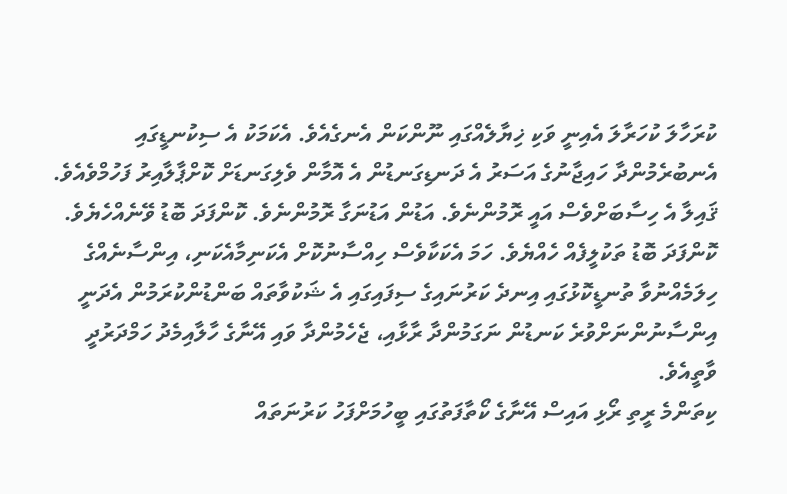ކުރަހާލަ ކުހަރާލަ އެއިނީ ވަކި ޚިޔާލެއްގައި ނޫންކަން އެނގެއެވެ. އެކަމަކު އެ ސިކުނޑީގައި އެނބުރެމުންދާ ހައިޖާނުގެ އަސަރު އެ ދަނޑިގަނޑުން އެ އޮމާން ވެލިގަނޑަށް ކޮށްޕާލާއިރު ފަހުމްވެއެވެ. ޤައިލާ އެ ހިސާބަށްވެސް އައީ ރޮމުންނެވެ. އަޑުން އަޑުނަގާ ރޮމުންނެވެ. ކޮންފަދަ ބޮޑު ވޭނެއްހެޔެވެ. ކޮންފަދަ ބޮޑު ތަކުލީފެއް ހެއްޔެވެ. ހަމަ އެކަކާވެސް ހިއްސާނުކޮށް އެކަނިމާއެކަނި، އިންސާނެއްގެ ހިލަމެއްނުވާ ތުނޑީކޮޅުގައި އިނދެ ކަރުނައިގެ ސިފައިގައި އެ ޝަކުވާތައް ބަންޑުންކުރަމުން އެދަނީ އިންސާނުންނަށްވުރެ ކަނޑުން ނަގަމުންދާ ރާޅާއި، ޖެހެމުންދާ ވައި އޭނާގެ ހާލާއިމެދު ހަމްދަރުދީ ވާތީއެވެ.
ކިތަންމެ ރީތި ރޯޅި އައިސް އޭނާގެ ކޯތާފަތުގައި ބީހުމަށްފަހު ކަރުނަތައް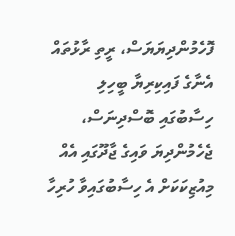ފޮހެމުންދިޔަޔަސް، ރީތި ރާޅުތައް އެނާގެ ފައިކިރިޔާ ބީހިލި ހިސާބުގައި ބޮސްދިނަސް، ޖެހެމުންދިޔަ ވައިގެ ޖާދޫގައި އެއް މިއުޒިކަކަށް އެ ހިސާބުގައިވާ ހުރިހާ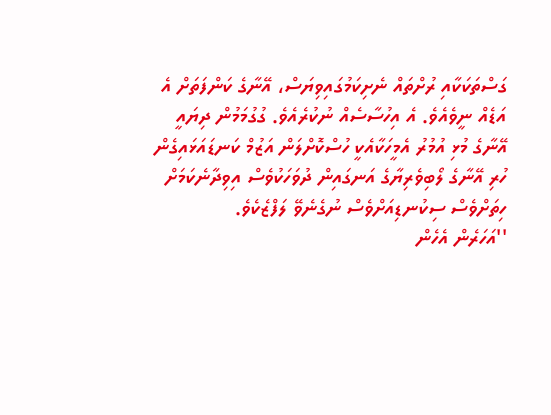ގަސްތަކަކާއި ރުށްތައް ނެށިކަމުގައިވިޔަސް، އޭނާގެ ކަންފަތަށް އެ އަޑެއް ނީވެއެވެ. އެ އިހުސާސެއް ނުކުރެއެވެ. ގުގުމަމުން ދިޔައީ އޭނާގެ މުޅި އުމުރު އެމީހަކާއެކީ ހުސްކޮށްލަން އަޒުމް ކަނޑައަޅައިގެން ހުރި އޭނާގެ ލޯބިވެރިޔާގެ އަނގައިން ދުވަހަކުވެސް އިވިދާނެކަމަށް ހިތަށްވެސް ސިކުނޑިއަށްވެސް ނުގެނެވޭ ލަފްޒެކެވެ.
''އަހަރެން އެހެން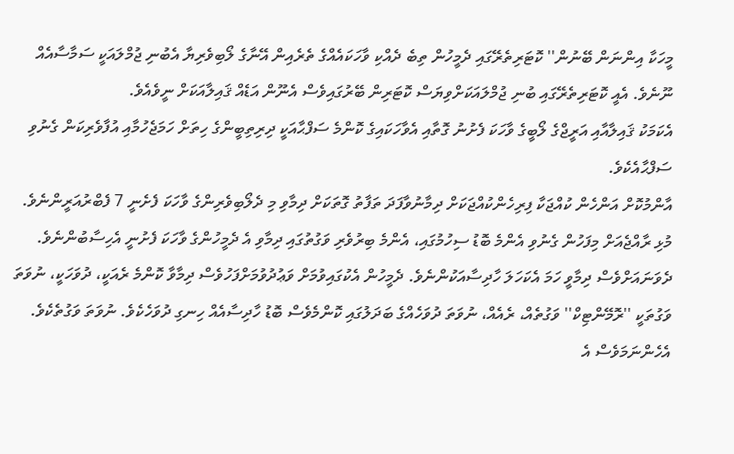މީހަކާ އިންނަން ބޭނުން'' ކޮޓަރިތެރޭގައި ދެމީހުން ތިބެ ދެއްކި ވާހަކައެއްގެ ތެރެއިން އޭނާގެ ލޯބިވެރިޔާ އެބުނި ޖުމްލައަކީ ސަމާސާއެއް ނޫނެވެ. އެއީ ކޮޓަރިތެރޭގައި ބުނި ޖުމްލައަކަށްވިޔަސް ކޮޓަރިން ބޭރުގައިވެސް އެނޫން އަޑެއް ޤައިލާއަކަށް ނީވެއެވެ.
އެކަމަކު ޤައިލާއާއި އަރީޖްގެ ލޯބީގެ ވާހަކަ ފެށުނު ގޮތާއި އެވާހަކައިގެ ކޮންމެ ސަފްޙާއަކީ ދިރިތިބީންގެ ހިތަށް ހަމަޖެހުމާއި އުފާވެރިކަން ގެނުވި ސަފްޙާއެކެވެ.
އާންމުކޮށް އަންހެން ކުއްޖަކާ ފިރިހެންކުއްޖަކަށް ދިމާނުވާފަދަ ތަފާތު ގޮތަކަށް ދިމާވި މި ދެލޯބިވެރިންގެ ވާހަކަ ފެށެނީ 7 ފެބްރުއަރީންނެވެ. މުޅި ރާއްޖެއަށް މިފަހުން ގެނުވި އެންމެ ބޮޑު ސިހުމުގައި، އެންމެ ބިރުވެރި ވަގުތުގައި ދިމާވި އެ ދެމީހުންގެ ވާހަކަ ފެށުނީ އެހިސާބުންނެވެ. ދެވަނައަށްވެސް ދިމާވީ ހަމަ އެކަހަލަ ހާދިސާއަކުންނެވެ. ދެމީހުން އެކުގައިވުމަށް ވަޢުދުވުމަށްފަހުވެސް ދިމާވާ ކޮންމެ ރެއަކީ، ދުވަހަކީ، ނުވަތަ ވަގުތަކީ ''ރޮމޭންޓިކް'' ވަގުތެއް، ރެއެއް، ނުވަތަ ދުވަހެއްގެ ބަދަލުގައި ކޮންމެވެސް ބޮޑު ހާދިސާއެއް ހިނގި ދުވަހެކެވެ. ނުވަތަ ވަގުތެކެވެ.
އެހެންނަމަވެސް އެ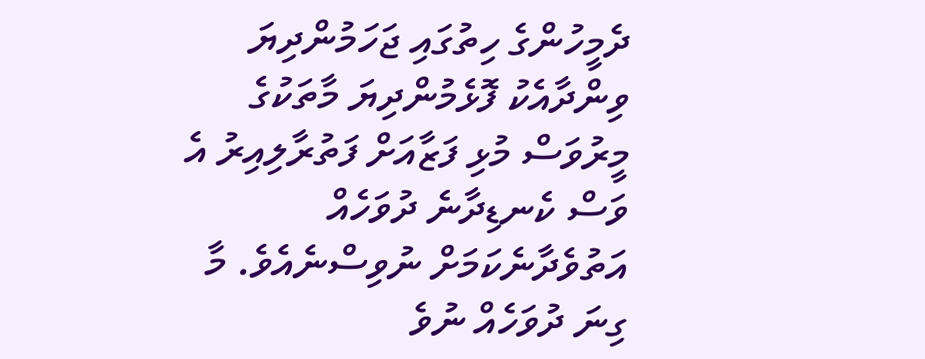ދެމީހުންގެ ހިތުގައި ޖަހަމުންދިޔަ ވިންދާއެކު ފޮޅެމުންދިޔަ މާތަކުގެ މީރުވަސް މުޅި ފަޒާއަށް ފަތުރާލިއިރު އެ ވަސް ކެނޑިދާނެ ދުވަހެއް އަތުވެދާނެކަމަށް ނުވިސްނެއެވެ. މާ ގިނަ ދުވަހެއް ނުވެ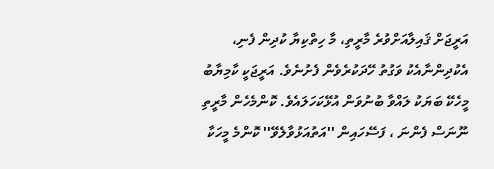އަރީޖަށް ޤައިލާއަށްވުރެ މާރީތި، މާ ހިތްކިޔާ ކުދިން ފެނި، އެކުދިންނާއެކު ވަގުތު ހޭދަކުރެވެން ފެށުނެވެ. އަރީޖަކީ ކާމިޔާބު މީހެކޭ ބަޔަކު ލައްވާ ބުނުވަން އުޅޭކަހަލައެވެ. ކޮންމެހެން މާރީތި ނޫނަސް ފެންނަ ، ފަސޭހައިން ''އަތުއަޅުވާލެވޭ'' ކޮންމެ މީހަކާ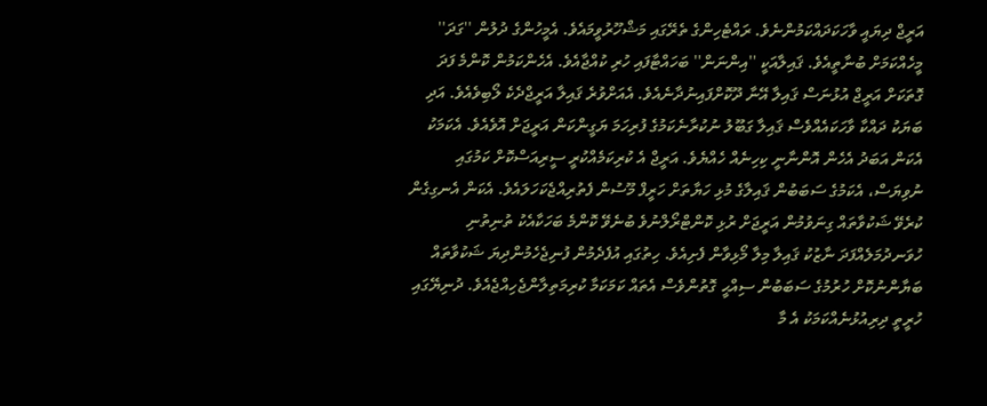އަރީޖް ދިޔައީ ވާހަކަދައްކަމުންނެވެ. ރައްޓެހިންގެ ތެރޭގައި މަޝްހޫރުވީމައެވެ. އެމީހުންގެ ދުލުން ''ގަދަ'' މީހެއްކަމަށް ބުނާތީއެވެ. ޤައިލާއަކީ ''އިންނަން'' ބަހައްޓާފައި ހުރި ކުއްޖާއެވެ. އެހެންކަމުން ކޮންމެ ފަދަ ގޮތަކަށް އަރީޖް އުޅުނަސް ޤައިލާ އޭނާ ދޫކޮށްފައިނުދާނެއެވެ. އެއަށްވުރެ ޤައިލާ އަރީޖްދެކެ ލޯބިވެއެވެ. އަދި ބަޔަކު ދައްކާ ވާހަކައެއްވެސް ޤައިލާ ގަބޫލު ނުކުރާނެކަމުގެ ފުރިހަމަ ޔަގީންކަން އަރީޖަށް އޮވެއެވެ. އެކަމަކު އެކަން އަބަދު އެހެން އޮންނާނީ ކިހިނެއް ހެއްޔެވެ. އަރީޖް އެ ކުރިކަމެއްކުރީ ސީރިއަސްކޮށް ކަމުގައި ނުވިޔަސް، އެކަމުގެ ސަބަބުން ޤައިލާގެ މުޅި ހަޔާތަށް ހަރީފް މޫސުން ފެތުރިއްޖެކަހަލައެވެ. އެކަން އެނގިގެން ކުރެވޭ ޝަކުވާތައް ގިނަވުމުން އަރީޖަށް ރުޅި ކޮންޓްރޯލްނުވެ ބުނެވޭ ކޮންމެ ބަހަކާއެކު ތުނިތުނި ހުވަނދުމަލެއްފަދަ ނާޒުކު ޤައިލާ މިލާ މޯޅިވާން ފެށިއެވެ. ހިތުގައި އުފެދެމުން ފުނިޖެހެމުންދިޔަ ޝަކުވާތައް ބަޔާންނުކޮށް ހުރުމުގެ ސަބަބުން ސިއްޙީ ގޮތުންވެސް އެތައް ކަމަކަމާ ކުރިމަތިލާންޖެހިއްޖެއެވެ. ދުނިޔޭގައި ހުރީތީ ދިރިއުޅުނެއްކަމަކު އެ މާ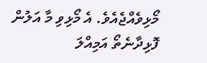މޯޅިވެއްޖެއެވެ. އެ މޯޅިވި މާ އަލުން ފޮޅިދާނެތޯ އަމިއްލަ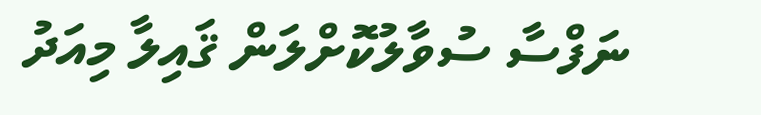ނަފްސާ ސުވާލުކޮށްލަން ޤައިލާ މިއަދު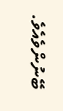ބޭނުންވެއެވެ.